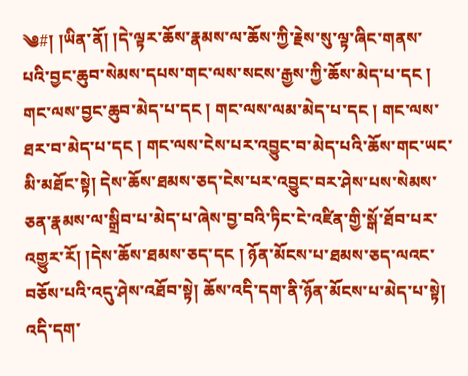༄#། །ཡིན་ནོ། །དེ་ལྟར་ཆོས་རྣམས་ལ་ཆོས་ཀྱི་རྗེས་སུ་ལྟ་ཞིང་གནས་པའི་བྱང་ཆུབ་སེམས་དཔས་གང་ལས་སངས་རྒྱས་ཀྱི་ཆོས་མེད་པ་དང ། གང་ལས་བྱང་ཆུབ་མེད་པ་དང ། གང་ལས་ལམ་མེད་པ་དང ། གང་ལས་ཐར་བ་མེད་པ་དང ། གང་ལས་ངེས་པར་འབྱུང་བ་མེད་པའི་ཆོས་གང་ཡང་མི་མཐོང་སྟེ། དེས་ཆོས་ཐམས་ཅད་ངེས་པར་འབྱུང་བར་ཤེས་པས་སེམས་ཅན་རྣམས་ལ་སྒྲིབ་པ་མེད་པ་ཞེས་བྱ་བའི་ཏིང་ངེ་འཛིན་གྱི་སྒོ་ཐོབ་པར་འགྱུར་རོ། །དེས་ཆོས་ཐམས་ཅད་དང ། ཉོན་མོངས་པ་ཐམས་ཅད་ལའང་བཅོས་པའི་འདུ་ཤེས་འཐོབ་སྟེ། ཆོས་འདི་དག་ནི་ཉོན་མོངས་པ་མེད་པ་སྟེ། འདི་དག་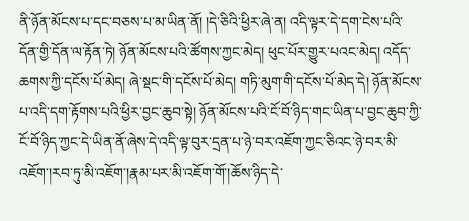ནི་ཉོན་མོངས་པ་དང་བཅས་པ་མ་ཡིན་ནོ། །དེ་ཅིའི་ཕྱིར་ཞེ་ན། འདི་ལྟར་དེ་དག་ངེས་པའི་དོན་གྱི་དོན་ལ་རྟོན་ཏེ། ཉོན་མོངས་པའི་ཚོགས་ཀྱང་མེད། ཕུང་པོར་གྱུར་པའང་མེད། འདོད་ཆགས་ཀྱི་དངོས་པོ་མེད། ཞེ་སྡང་གི་དངོས་པོ་མེད། གཏི་མུག་གི་དངོས་པོ་མེད་དེ། ཉོན་མོངས་པ་འདི་དག་རྟོགས་པའི་ཕྱིར་བྱང་ཆུབ་སྟེ། ཉོན་མོངས་པའི་ངོ་བོ་ཉིད་གང་ཡིན་པ་བྱང་ཆུབ་ཀྱི་ངོ་བོ་ཉིད་ཀྱང་དེ་ཡིན་ནོ་ཞེས་དེ་འདི་ལྟ་བུར་དྲན་པ་ཉེ་བར་འཇོག་ཀྱང་ཅིའང་ཉེ་བར་མི་འཇོག་།རབ་ཏུ་མི་འཇོག་།རྣམ་པར་མི་འཇོག་གོ་།ཆོས་ཉིད་དེ་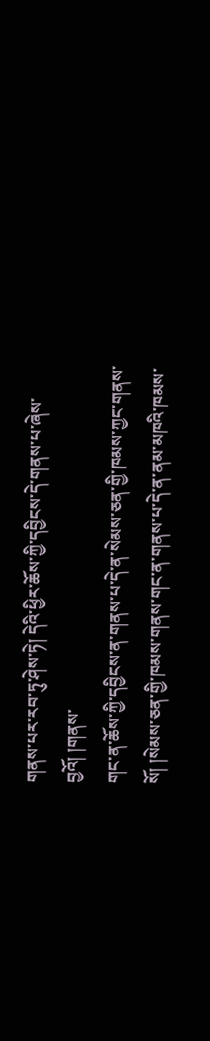གནས་པར་རབ་ཏུ་ཤེས་ཏེ། དེའི་ཕྱིར་ཆོས་ཀྱི་དབྱིངས་དེ་གནས་པ་ཞེས་བྱའོ། །གནས་
གང་ན་ཆོས་ཀྱི་དབྱིངས་ན་གནས་པ་དེ་ན་སེམས་ཅན་གྱི་ཁམས་ཀྱང་གནས་སོ། །སེམས་ཅན་གྱི་ཁམས་གནས་གང་ན་གནས་པ་དེ་ན་ནམ་མཁའི་ཁམས་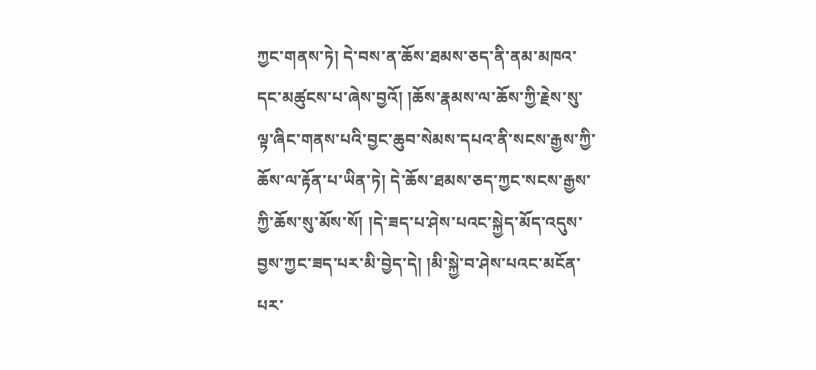ཀྱང་གནས་ཏེ། དེ་བས་ན་ཆོས་ཐམས་ཅད་ནི་ནམ་མཁའ་དང་མཚུངས་པ་ཞེས་བྱའོ། །ཆོས་རྣམས་ལ་ཆོས་ཀྱི་རྗེས་སུ་ལྟ་ཞིང་གནས་པའི་བྱང་ཆུབ་སེམས་དཔའ་ནི་སངས་རྒྱས་ཀྱི་ཆོས་ལ་རྟོན་པ་ཡིན་ཏེ། དེ་ཆོས་ཐམས་ཅད་ཀྱང་སངས་རྒྱས་ཀྱི་ཆོས་སུ་མོས་སོ། །དེ་ཟད་པ་ཤེས་པའང་སྐྱེད་མོད་འདུས་བྱས་ཀྱང་ཟད་པར་མི་བྱེད་དེ། །མི་སྐྱེ་བ་ཤེས་པའང་མངོན་པར་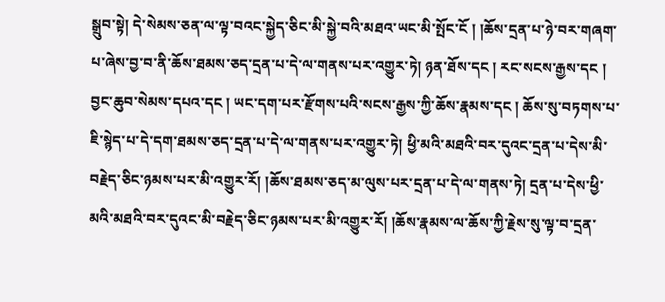སྒྲུབ་སྟེ། དེ་སེམས་ཅན་ལ་ལྟ་བའང་སྐྱེད་ཅིང་མི་སྐྱེ་བའི་མཐའ་ཡང་མི་སྤོང་ངོ ། །ཆོས་དྲན་པ་ཉེ་བར་གཞག་པ་ཞེས་བྱ་བ་ནི་ཆོས་ཐམས་ཅད་དྲན་པ་དེ་ལ་གནས་པར་འགྱུར་ཏེ། ཉན་ཐོས་དང ། རང་སངས་རྒྱས་དང ། བྱང་ཆུབ་སེམས་དཔའ་དང ། ཡང་དག་པར་རྫོགས་པའི་སངས་རྒྱས་ཀྱི་ཆོས་རྣམས་དང ། ཆོས་སུ་བཏགས་པ་ཇི་སྙེད་པ་དེ་དག་ཐམས་ཅད་དྲན་པ་དེ་ལ་གནས་པར་འགྱུར་ཏེ། ཕྱི་མའི་མཐའི་བར་དུའང་དྲན་པ་དེས་མི་བརྗེད་ཅིང་ཉམས་པར་མི་འགྱུར་རོ། །ཆོས་ཐམས་ཅད་མ་ལུས་པར་དྲན་པ་དེ་ལ་གནས་ཏེ། དྲན་པ་དེས་ཕྱི་མའི་མཐའི་བར་དུའང་མི་བརྗེད་ཅིང་ཉམས་པར་མི་འགྱུར་རོ། །ཆོས་རྣམས་ལ་ཆོས་ཀྱི་རྗེས་སུ་ལྟ་བ་དྲན་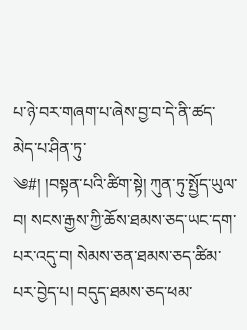པ་ཉེ་བར་གཞག་པ་ཞེས་བྱ་བ་དེ་ནི་ཚད་མེད་པ་ཤིན་ཏུ་
༄#། །བསྟན་པའི་ཚིག་སྟེ། ཀུན་ཏུ་སྤྱོད་ཡུལ་བ། སངས་རྒྱས་ཀྱི་ཆོས་ཐམས་ཅད་ཡང་དག་པར་འདུ་བ། སེམས་ཅན་ཐམས་ཅད་ཚིམ་པར་བྱེད་པ། བདུད་ཐམས་ཅད་ཕམ་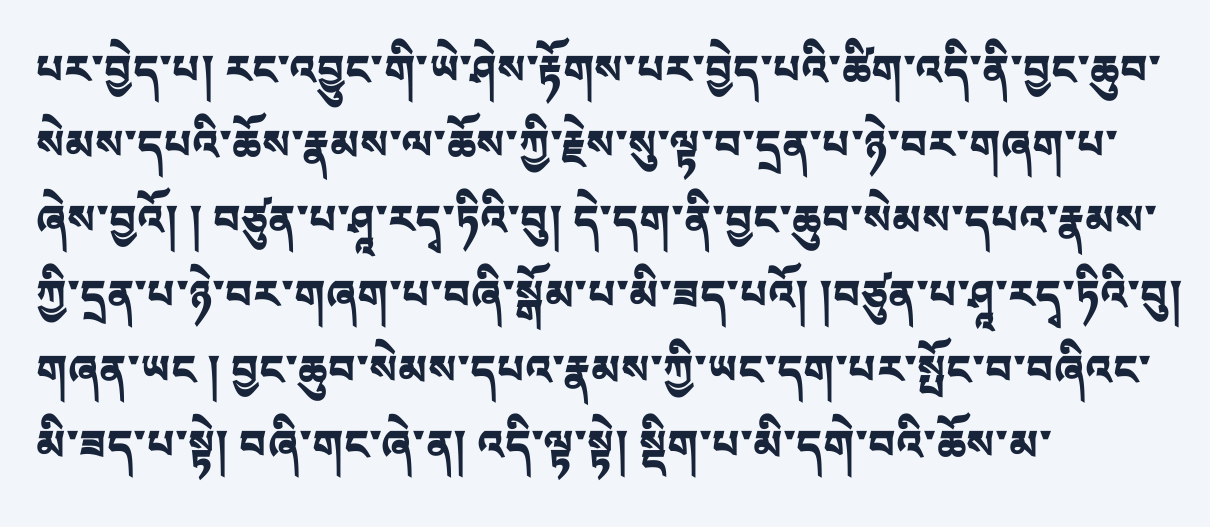པར་བྱེད་པ། རང་འབྱུང་གི་ཡེ་ཤེས་རྟོགས་པར་བྱེད་པའི་ཚིག་འདི་ནི་བྱང་ཆུབ་སེམས་དཔའི་ཆོས་རྣམས་ལ་ཆོས་ཀྱི་རྗེས་སུ་ལྟ་བ་དྲན་པ་ཉེ་བར་གཞག་པ་ཞེས་བྱའོ། ། བཙུན་པ་ཤཱ་རདྭ་ཏིའི་བུ། དེ་དག་ནི་བྱང་ཆུབ་སེམས་དཔའ་རྣམས་ཀྱི་དྲན་པ་ཉེ་བར་གཞག་པ་བཞི་སྒོམ་པ་མི་ཟད་པའོ། །བཙུན་པ་ཤཱ་རདྭ་ཏིའི་བུ། གཞན་ཡང ། བྱང་ཆུབ་སེམས་དཔའ་རྣམས་ཀྱི་ཡང་དག་པར་སྤོང་བ་བཞིའང་མི་ཟད་པ་སྟེ། བཞི་གང་ཞེ་ན། འདི་ལྟ་སྟེ། སྡིག་པ་མི་དགེ་བའི་ཆོས་མ་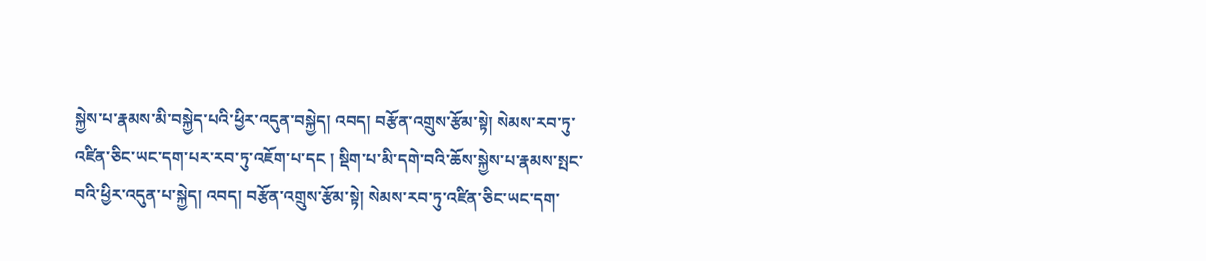སྐྱེས་པ་རྣམས་མི་བསྐྱེད་པའི་ཕྱིར་འདུན་བསྐྱེད། འབད། བརྩོན་འགྲུས་རྩོམ་སྟེ། སེམས་རབ་ཏུ་འཛིན་ཅིང་ཡང་དག་པར་རབ་ཏུ་འཇོག་པ་དང ། སྡིག་པ་མི་དགེ་བའི་ཆོས་སྐྱེས་པ་རྣམས་སྤང་བའི་ཕྱིར་འདུན་པ་སྐྱེད། འབད། བརྩོན་འགྲུས་རྩོམ་སྟེ། སེམས་རབ་ཏུ་འཛིན་ཅིང་ཡང་དག་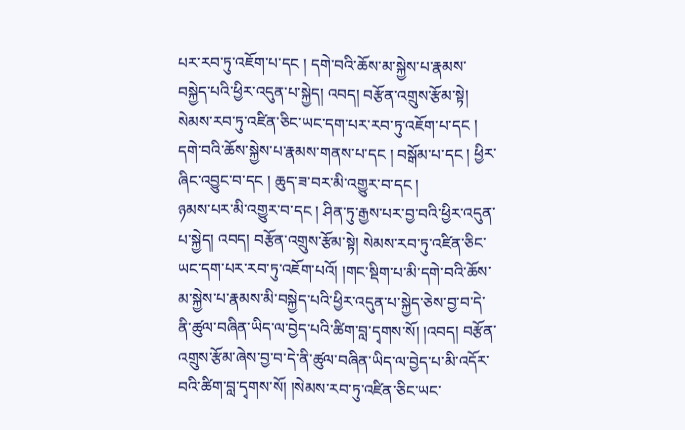པར་རབ་ཏུ་འཇོག་པ་དང ། དགེ་བའི་ཆོས་མ་སྐྱེས་པ་རྣམས་བསྐྱེད་པའི་ཕྱིར་འདུན་པ་སྐྱེད། འབད། བརྩོན་འགྲུས་རྩོམ་སྟེ། སེམས་རབ་ཏུ་འཛིན་ཅིང་ཡང་དག་པར་རབ་ཏུ་འཇོག་པ་དང ། དགེ་བའི་ཆོས་སྐྱེས་པ་རྣམས་གནས་པ་དང ། བསྒོམ་པ་དང ། ཕྱིར་ཞིང་འབྱུང་བ་དང ། ཆུད་ཟ་བར་མི་འགྱུར་བ་དང །
ཉམས་པར་མི་འགྱུར་བ་དང ། ཤིན་ཏུ་རྒྱས་པར་བྱ་བའི་ཕྱིར་འདུན་པ་སྐྱེད། འབད། བརྩོན་འགྲུས་རྩོམ་སྟེ། སེམས་རབ་ཏུ་འཛིན་ཅིང་ཡང་དག་པར་རབ་ཏུ་འཇོག་པའོ། །གང་སྡིག་པ་མི་དགེ་བའི་ཆོས་མ་སྐྱེས་པ་རྣམས་མི་བསྐྱེད་པའི་ཕྱིར་འདུན་པ་སྐྱེད་ཅེས་བྱ་བ་དེ་ནི་ཚུལ་བཞིན་ཡིད་ལ་བྱེད་པའི་ཚིག་བླ་དྭགས་སོ། །འབད། བརྩོན་འགྲུས་རྩོམ་ཞེས་བྱ་བ་དེ་ནི་ཚུལ་བཞིན་ཡིད་ལ་བྱེད་པ་མི་འདོར་བའི་ཚིག་བླ་དྭགས་སོ། །སེམས་རབ་ཏུ་འཛིན་ཅིང་ཡང་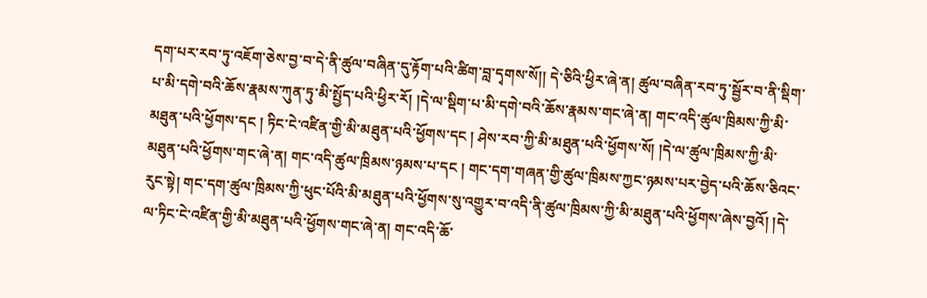དག་པར་རབ་ཏུ་འཇོག་ཅེས་བྱ་བ་དེ་ནི་ཚུལ་བཞིན་དུ་རྟོག་པའི་ཚིག་བླ་དྭགས་སོ།། དེ་ཅིའི་ཕྱིར་ཞེ་ན། ཚུལ་བཞིན་རབ་ཏུ་སྦྱོར་བ་ནི་སྡིག་པ་མི་དགེ་བའི་ཆོས་རྣམས་ཀུན་ཏུ་མི་སྤྱོད་པའི་ཕྱིར་རོ། །དེ་ལ་སྡིག་པ་མི་དགེ་བའི་ཆོས་རྣམས་གང་ཞེ་ན། གང་འདི་ཚུལ་ཁྲིམས་ཀྱི་མི་མཐུན་པའི་ཕྱོགས་དང ། ཏིང་ངེ་འཛིན་གྱི་མི་མཐུན་པའི་ཕྱོགས་དང ། ཤེས་རབ་ཀྱི་མི་མཐུན་པའི་ཕྱོགས་སོ། །དེ་ལ་ཚུལ་ཁྲིམས་ཀྱི་མི་མཐུན་པའི་ཕྱོགས་གང་ཞེ་ན། གང་འདི་ཚུལ་ཁྲིམས་ཉམས་པ་དང ། གང་དག་གཞན་གྱི་ཚུལ་ཁྲིམས་ཀྱང་ཉམས་པར་བྱེད་པའི་ཆོས་ཅིའང་རུང་སྟེ། གང་དག་ཚུལ་ཁྲིམས་ཀྱི་ཕུང་པོའི་མི་མཐུན་པའི་ཕྱོགས་སུ་འགྱུར་བ་འདི་ནི་ཚུལ་ཁྲིམས་ཀྱི་མི་མཐུན་པའི་ཕྱོགས་ཞེས་བྱའོ། །དེ་ལ་ཏིང་ངེ་འཛིན་གྱི་མི་མཐུན་པའི་ཕྱོགས་གང་ཞེ་ན། གང་འདི་ཆོ་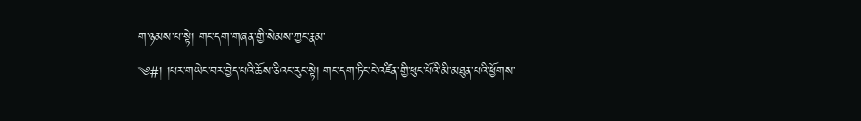ག་ཉམས་པ་སྟེ། གང་དག་གཞན་གྱི་སེམས་ཀྱང་རྣམ་
༄#། །པར་གཡེང་བར་བྱེད་པའི་ཆོས་ཅིའང་རུང་སྟེ། གང་དག་ཏིང་ངེ་འཛིན་གྱི་ཕུང་པོའི་མི་མཐུན་པའི་ཕྱོགས་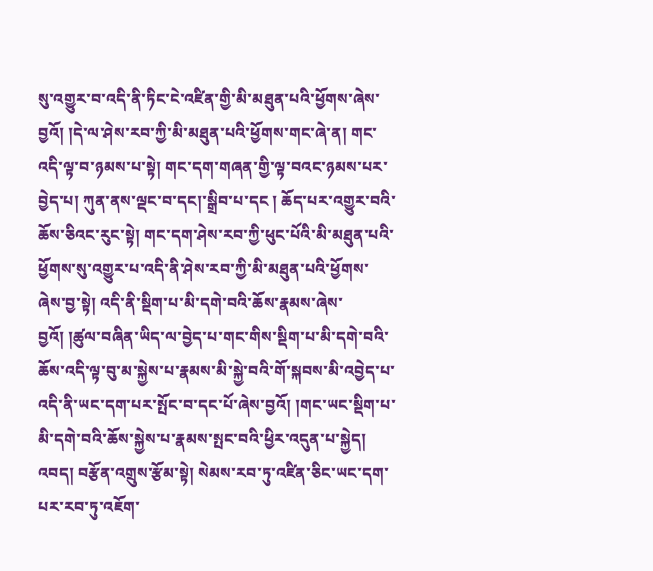སུ་འགྱུར་བ་འདི་ནི་ཏིང་ངེ་འཛིན་གྱི་མི་མཐུན་པའི་ཕྱོགས་ཞེས་བྱའོ། །དེ་ལ་ཤེས་རབ་ཀྱི་མི་མཐུན་པའི་ཕྱོགས་གང་ཞེ་ན། གང་འདི་ལྟ་བ་ཉམས་པ་སྟེ། གང་དག་གཞན་གྱི་ལྟ་བའང་ཉམས་པར་བྱེད་པ། ཀུན་ནས་ལྡང་བ་དང།་སྒྲིབ་པ་དང ། ཆོད་པར་འགྱུར་བའི་ཆོས་ཅིའང་རུང་སྟེ། གང་དག་ཤེས་རབ་ཀྱི་ཕུང་པོའི་མི་མཐུན་པའི་ཕྱོགས་སུ་འགྱུར་པ་འདི་ནི་ཤེས་རབ་ཀྱི་མི་མཐུན་པའི་ཕྱོགས་ཞེས་བྱ་སྟེ། འདི་ནི་སྡིག་པ་མི་དགེ་བའི་ཆོས་རྣམས་ཞེས་བྱའོ། །ཚུལ་བཞིན་ཡིད་ལ་བྱེད་པ་གང་གིས་སྡིག་པ་མི་དགེ་བའི་ཆོས་འདི་ལྟ་བུ་མ་སྐྱེས་པ་རྣམས་མི་སྐྱེ་བའི་གོ་སྐབས་མི་འབྱེད་པ་འདི་ནི་ཡང་དག་པར་སྤོང་བ་དང་པོ་ཞེས་བྱའོ། །གང་ཡང་སྡིག་པ་མི་དགེ་བའི་ཆོས་སྐྱེས་པ་རྣམས་སྤང་བའི་ཕྱིར་འདུན་པ་སྐྱེད། འབད། བརྩོན་འགྲུས་རྩོམ་སྟེ། སེམས་རབ་ཏུ་འཛིན་ཅིང་ཡང་དག་པར་རབ་ཏུ་འཇོག་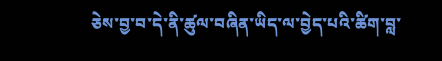ཅེས་བྱ་བ་དེ་ནི་ཚུལ་བཞིན་ཡིད་ལ་བྱེད་པའི་ཚིག་བླ་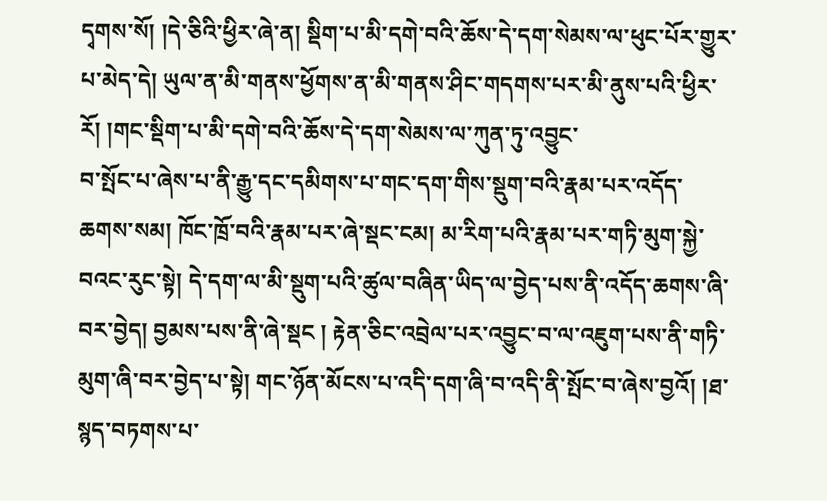དྭགས་སོ། །དེ་ཅིའི་ཕྱིར་ཞེ་ན། སྡིག་པ་མི་དགེ་བའི་ཆོས་དེ་དག་སེམས་ལ་ཕུང་པོར་གྱུར་པ་མེད་དེ། ཡུལ་ན་མི་གནས་ཕྱོགས་ན་མི་གནས་ཤིང་གདགས་པར་མི་ནུས་པའི་ཕྱིར་རོ། །གང་སྡིག་པ་མི་དགེ་བའི་ཆོས་དེ་དག་སེམས་ལ་ཀུན་ཏུ་འབྱུང་
བ་སྤོང་པ་ཞེས་པ་ནི་རྒྱུ་དང་དམིགས་པ་གང་དག་གིས་སྡུག་བའི་རྣམ་པར་འདོད་ཆགས་སམ། ཁོང་ཁྲོ་བའི་རྣམ་པར་ཞེ་སྡང་ངམ། མ་རིག་པའི་རྣམ་པར་གཏི་མུག་སྐྱེ་བའང་རུང་སྟེ། དེ་དག་ལ་མི་སྡུག་པའི་ཚུལ་བཞིན་ཡིད་ལ་བྱེད་པས་ནི་འདོད་ཆགས་ཞི་བར་བྱེད། བྱམས་པས་ནི་ཞེ་སྡང ། རྟེན་ཅིང་འབྲེལ་པར་འབྱུང་བ་ལ་འཇུག་པས་ནི་གཏི་མུག་ཞི་བར་བྱེད་པ་སྟེ། གང་ཉོན་མོངས་པ་འདི་དག་ཞི་བ་འདི་ནི་སྤོང་བ་ཞེས་བྱའོ། །ཐ་སྙད་བཏགས་པ་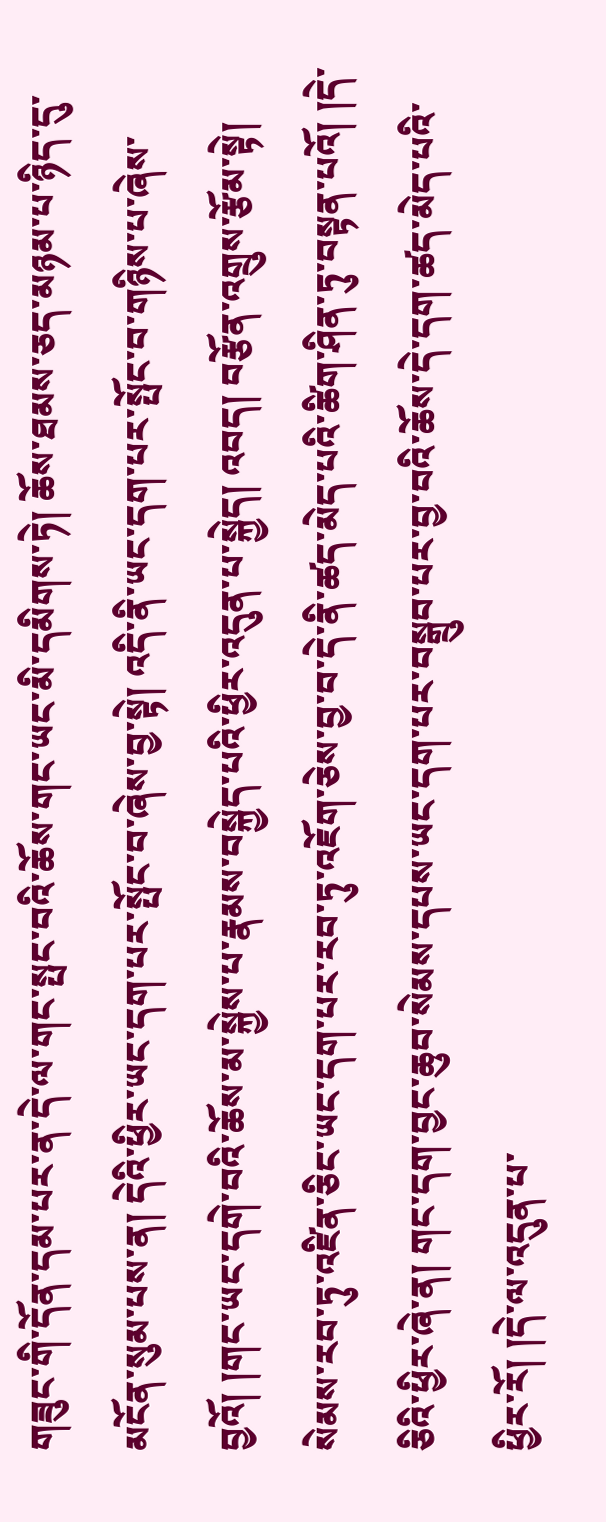གཟུང་གི་དོན་དམ་པར་ན་དེ་ལ་གང་སྤང་བའི་ཆོས་གང་ཡང་མི་དམིགས་ཏེ། ཆོས་ཐམས་ཅད་མཉམ་པ་ཉིད་དུ་མངོན་སུམ་པས་ན། དེའི་ཕྱིར་ཡང་དག་པར་སྤོང་བ་ཞེས་བྱ་སྟེ། འདི་ནི་ཡང་དག་པར་སྤོང་བ་གཉིས་པ་ཞེས་བྱའོ། །གང་ཡང་དགེ་བའི་ཆོས་མ་སྐྱེས་པ་རྣམས་བསྐྱེད་པའི་ཕྱིར་འདུན་པ་སྐྱེད། འབད། བརྩོན་འགྲུས་རྩོམ་སྟེ། སེམས་རབ་ཏུ་འཛིན་ཅིང་ཡང་དག་པར་རབ་ཏུ་འཇོག་ཅེས་བྱ་བ་དེ་ནི་ཚད་མེད་པའི་ཚིག་ཤིན་ཏུ་བསྟན་པའོ། །དེ་ཅིའི་ཕྱིར་ཞེ་ན། གང་དག་བྱང་ཆུབ་སེམས་དཔས་ཡང་དག་པར་བསྒྲུབ་པར་བྱ་བའི་ཆོས་དེ་དག་ཚད་མེད་པའི་ཕྱིར་རོ། །དེ་ལ་འདུན་པ་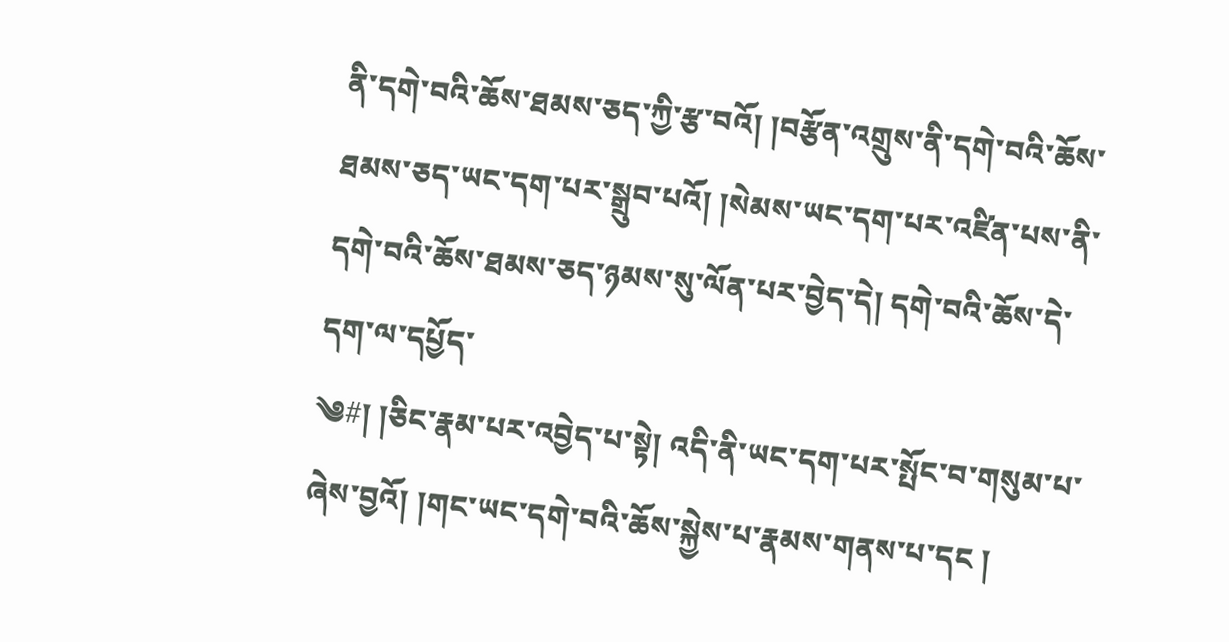ནི་དགེ་བའི་ཆོས་ཐམས་ཅད་ཀྱི་རྩ་བའོ། །བརྩོན་འགྲུས་ནི་དགེ་བའི་ཆོས་ཐམས་ཅད་ཡང་དག་པར་སྒྲུབ་པའོ། །སེམས་ཡང་དག་པར་འཛིན་པས་ནི་དགེ་བའི་ཆོས་ཐམས་ཅད་ཉམས་སུ་ལོན་པར་བྱེད་དེ། དགེ་བའི་ཆོས་དེ་དག་ལ་དཔྱོད་
༄#། །ཅིང་རྣམ་པར་འབྱེད་པ་སྟེ། འདི་ནི་ཡང་དག་པར་སྤོང་བ་གསུམ་པ་ཞེས་བྱའོ། །གང་ཡང་དགེ་བའི་ཆོས་སྐྱེས་པ་རྣམས་གནས་པ་དང །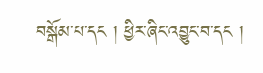བསྒོམ་པ་དང ། ཕྱིར་ཞིང་འབྱུང་བ་དང །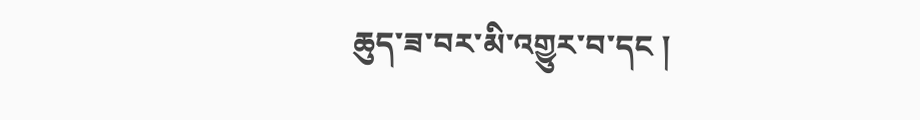ཆུད་ཟ་བར་མི་འགྱུར་བ་དང །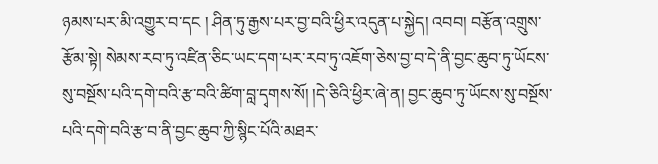ཉམས་པར་མི་འགྱུར་བ་དང ། ཤིན་ཏུ་རྒྱས་པར་བྱ་བའི་ཕྱིར་འདུན་པ་སྐྱེད། འབབ། བརྩོན་འགྲུས་རྩོམ་སྟེ། སེམས་རབ་ཏུ་འཛིན་ཅིང་ཡང་དག་པར་རབ་ཏུ་འཇོག་ཅེས་བྱ་བ་དེ་ནི་བྱང་ཆུབ་ཏུ་ཡོངས་སུ་བསྔོས་པའི་དགེ་བའི་རྩ་བའི་ཚིག་བླ་དྭགས་སོ། །དེ་ཅིའི་ཕྱིར་ཞེ་ན། བྱང་ཆུབ་ཏུ་ཡོངས་སུ་བསྔོས་པའི་དགེ་བའི་རྩ་བ་ནི་བྱང་ཆུབ་ཀྱི་སྙིང་པོའི་མཐར་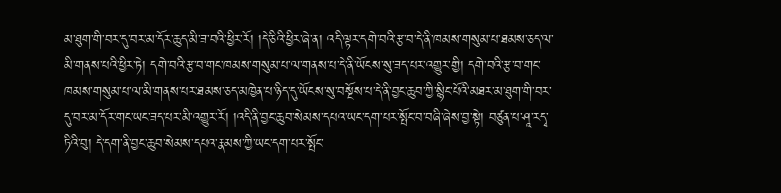མ་ཐུག་གི་བར་དུ་བར་མ་དོར་ཆུད་མི་ཟ་བའི་ཕྱིར་རོ། །དེ་ཅིའི་ཕྱིར་ཞེ་ན། འདི་ལྟར་དགེ་བའི་རྩ་བ་དེ་ནི་ཁམས་གསུམ་པ་ཐམས་ཅད་ལ་མི་གནས་པའི་ཕྱིར་ཏེ། དགེ་བའི་རྩ་བ་གང་ཁམས་གསུམ་པ་ལ་གནས་པ་དེ་ནི་ཡོངས་སུ་ཟད་པར་འགྱུར་གྱི། དགེ་བའི་རྩ་བ་གང་ཁམས་གསུམ་པ་ལ་མི་གནས་པར་ཐམས་ཅད་མཁྱེན་པ་ཉིད་དུ་ཡོངས་སུ་བསྔོས་པ་དེ་ནི་བྱང་ཆུབ་ཀྱི་སྙིང་པོའི་མཐར་མ་ཐུག་གི་བར་དུ་བར་མ་དོར་གང་ཡང་ཟད་པར་མི་འགྱུར་རོ། །འདི་ནི་བྱང་ཆུབ་སེམས་དཔའ་ཡང་དག་པར་སྤོང་བ་བཞི་ཞེས་བྱ་སྟེ། བཙུན་པ་ཤཱ་རདྭ་ཏིའི་བུ། དེ་དག་ནི་བྱང་ཆུབ་སེམས་དཔའ་རྣམས་ཀྱི་ཡང་དག་པར་སྤོང་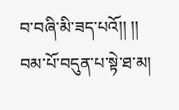བ་བཞི་མི་ཟད་པའོ།། །།
བམ་པོ་བདུན་པ་སྟེ་ཐ་མ།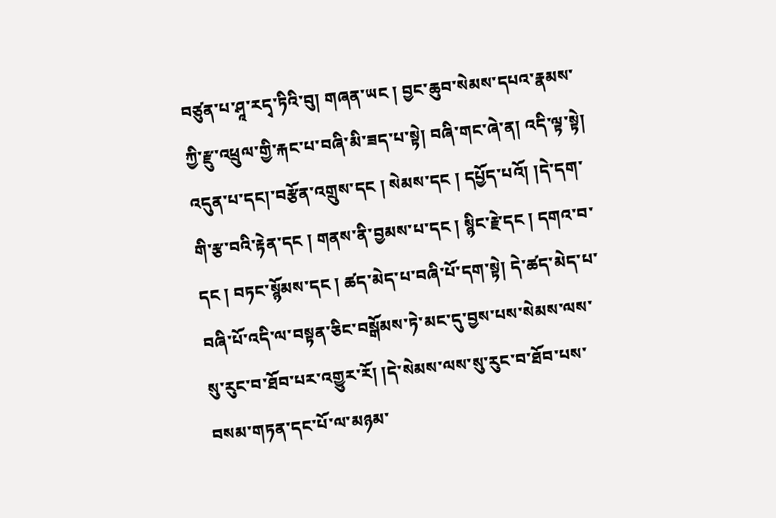བཙུན་པ་ཤཱ་རདྭ་ཏིའི་བུ། གཞན་ཡང ། བྱང་ཆུབ་སེམས་དཔའ་རྣམས་ཀྱི་རྫུ་འཕྲུལ་གྱི་རྐང་པ་བཞི་མི་ཟད་པ་སྟེ། བཞི་གང་ཞེ་ན། འདི་ལྟ་སྟེ། འདུན་པ་དང།་བརྩོན་འགྲུས་དང ། སེམས་དང ། དཔྱོད་པའོ། །དེ་དག་གི་རྩ་བའི་རྟེན་དང ། གནས་ནི་བྱམས་པ་དང ། སྙིང་རྗེ་དང ། དགའ་བ་དང ། བཏང་སྙོམས་དང ། ཚད་མེད་པ་བཞི་པོ་དག་སྟེ། དེ་ཚད་མེད་པ་བཞི་པོ་འདི་ལ་བསྟན་ཅིང་བསྒོམས་ཏེ་མང་དུ་བྱས་པས་སེམས་ལས་སུ་རུང་བ་ཐོབ་པར་འགྱུར་རོ། །དེ་སེམས་ལས་སུ་རུང་བ་ཐོབ་པས་བསམ་གཏན་དང་པོ་ལ་མཉམ་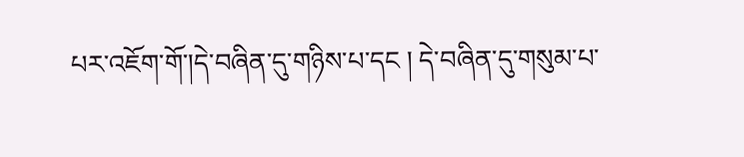པར་འཇོག་གོ་།དེ་བཞིན་དུ་གཉིས་པ་དང ། དེ་བཞིན་དུ་གསུམ་པ་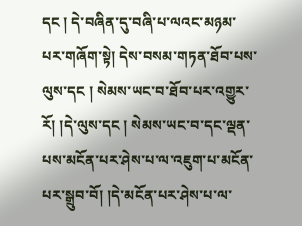དང ། དེ་བཞིན་དུ་བཞི་པ་ལའང་མཉམ་པར་གཞོག་སྟེ། དེས་བསམ་གཏན་ཐོབ་པས་ལུས་དང ། སེམས་ཡང་བ་ཐོབ་པར་འགྱུར་རོ། །དེ་ལུས་དང ། སེམས་ཡང་བ་དང་ལྡན་པས་མངོན་པར་ཤེས་པ་ལ་འཇུག་པ་མངོན་པར་སྒྲུབ་བོ། །དེ་མངོན་པར་ཤེས་པ་ལ་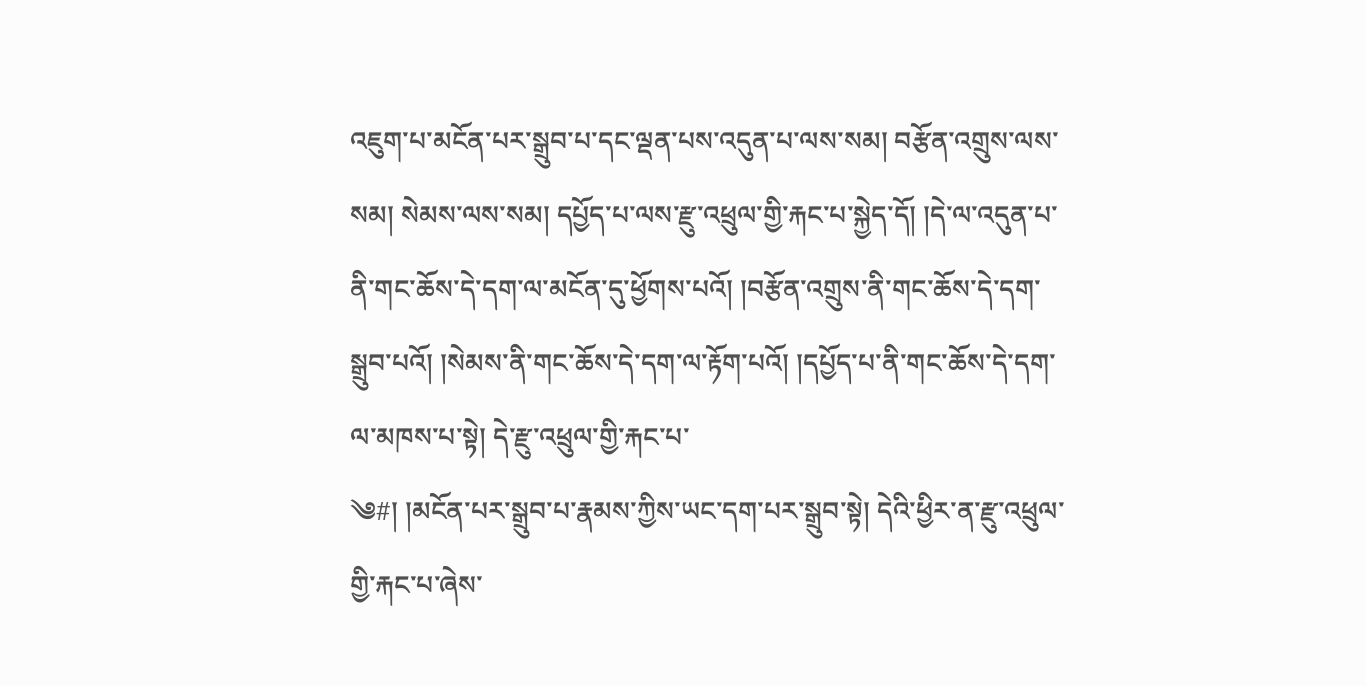འཇུག་པ་མངོན་པར་སྒྲུབ་པ་དང་ལྡན་པས་འདུན་པ་ལས་སམ། བརྩོན་འགྲུས་ལས་སམ། སེམས་ལས་སམ། དཔྱོད་པ་ལས་རྫུ་འཕྲུལ་གྱི་རྐང་པ་སྐྱེད་དོ། །དེ་ལ་འདུན་པ་ནི་གང་ཆོས་དེ་དག་ལ་མངོན་དུ་ཕྱོགས་པའོ། །བརྩོན་འགྲུས་ནི་གང་ཆོས་དེ་དག་སྒྲུབ་པའོ། །སེམས་ནི་གང་ཆོས་དེ་དག་ལ་རྟོག་པའོ། །དཔྱོད་པ་ནི་གང་ཆོས་དེ་དག་ལ་མཁས་པ་སྟེ། དེ་རྫུ་འཕྲུལ་གྱི་རྐང་པ་
༄#། །མངོན་པར་སྒྲུབ་པ་རྣམས་ཀྱིས་ཡང་དག་པར་སྒྲུབ་སྟེ། དེའི་ཕྱིར་ན་རྫུ་འཕྲུལ་གྱི་རྐང་པ་ཞེས་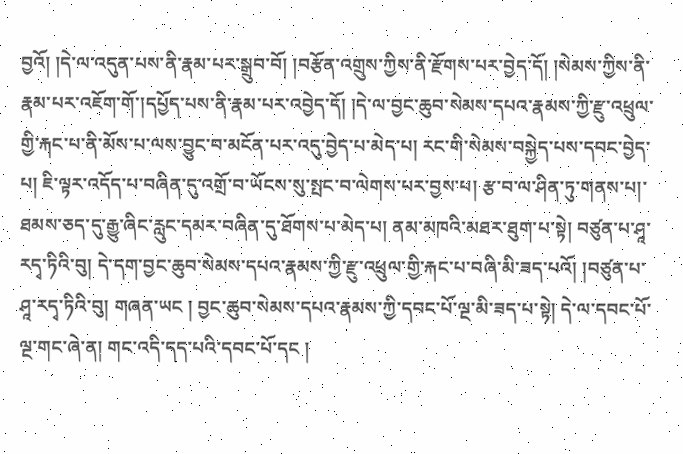བྱའོ། །དེ་ལ་འདུན་པས་ནི་རྣམ་པར་སྒྲུབ་བོ། །བརྩོན་འགྲུས་ཀྱིས་ནི་རྫོགས་པར་བྱེད་དོ། །སེམས་ཀྱིས་ནི་རྣམ་པར་འཇོག་གོ་།དཔྱོད་པས་ནི་རྣམ་པར་འབྱེད་དོ། །དེ་ལ་བྱང་ཆུབ་སེམས་དཔའ་རྣམས་ཀྱི་རྫུ་འཕྲུལ་གྱི་རྐང་པ་ནི་མོས་པ་ལས་བྱུང་བ་མངོན་པར་འདུ་བྱེད་པ་མེད་པ། རང་གི་སེམས་བསྐྱེད་པས་དབང་བྱེད་པ། ཇི་ལྟར་འདོད་པ་བཞིན་དུ་འགྲོ་བ་ཡོངས་སུ་སྤང་བ་ལེགས་པར་བྱས་པ། རྩ་བ་ལ་ཤིན་ཏུ་གནས་པ།་ཐམས་ཅད་དུ་རྒྱུ་ཞིང་རླུང་དམར་བཞིན་དུ་ཐོགས་པ་མེད་པ། ནམ་མཁའི་མཐར་ཐུག་པ་སྟེ། བཙུན་པ་ཤཱ་རདྭ་ཏིའི་བུ། དེ་དག་བྱང་ཆུབ་སེམས་དཔའ་རྣམས་ཀྱི་རྫུ་འཕྲུལ་གྱི་རྐང་པ་བཞི་མི་ཟད་པའོ། །བཙུན་པ་ཤཱ་རདྭ་ཏིའི་བུ། གཞན་ཡང ། བྱང་ཆུབ་སེམས་དཔའ་རྣམས་ཀྱི་དབང་པོ་ལྔ་མི་ཟད་པ་སྟེ། དེ་ལ་དབང་པོ་ལྔ་གང་ཞེ་ན། གང་འདི་དད་པའི་དབང་པོ་དང །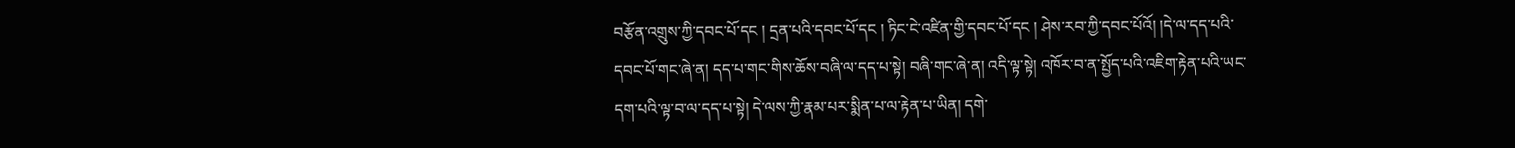བརྩོན་འགྲུས་ཀྱི་དབང་པོ་དང ། དྲན་པའི་དབང་པོ་དང ། ཏིང་ངེ་འཛིན་གྱི་དབང་པོ་དང ། ཤེས་རབ་ཀྱི་དབང་པོའོ། །དེ་ལ་དད་པའི་དབང་པོ་གང་ཞེ་ན། དད་པ་གང་གིས་ཆོས་བཞི་ལ་དད་པ་སྟེ། བཞི་གང་ཞེ་ན། འདི་ལྟ་སྟེ། འཁོར་བ་ན་སྤྱོད་པའི་འཇིག་རྟེན་པའི་ཡང་དག་པའི་ལྟ་བ་ལ་དད་པ་སྟེ། དེ་ལས་ཀྱི་རྣམ་པར་སྨིན་པ་ལ་རྟེན་པ་ཡིན། དགེ་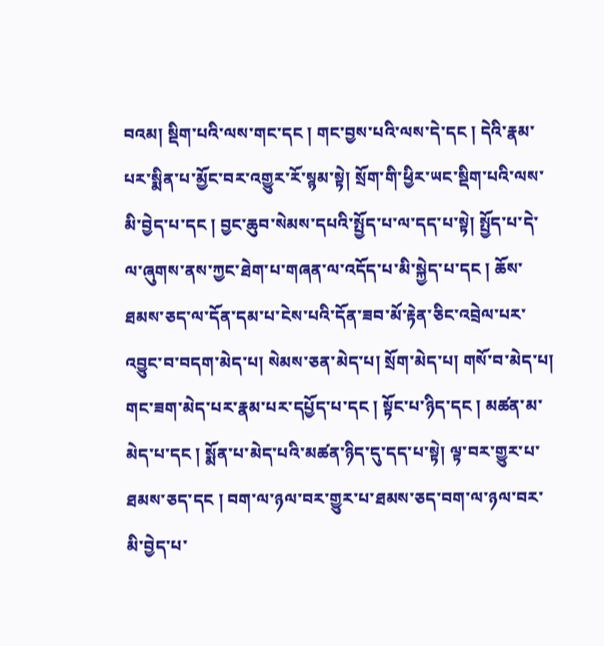བའམ། སྡིག་པའི་ལས་གང་དང ། གང་བྱས་པའི་ལས་དེ་དང ། དེའི་རྣམ་པར་སྨིན་པ་མྱོང་བར་འགྱུར་རོ་སྙམ་སྟེ། སྲོག་གི་ཕྱིར་ཡང་སྡིག་པའི་ལས་མི་བྱེད་པ་དང ། བྱང་ཆུབ་སེམས་དཔའི་སྤྱོད་པ་ལ་དད་པ་སྟེ། སྤྱོད་པ་དེ་ལ་ཞུགས་ནས་ཀྱང་ཐེག་པ་གཞན་ལ་འདོད་པ་མི་སྐྱེད་པ་དང ། ཆོས་ཐམས་ཅད་ལ་དོན་དམ་པ་ངེས་པའི་དོན་ཟབ་མོ་རྟེན་ཅིང་འབྲེལ་པར་འབྱུང་བ་བདག་མེད་པ། སེམས་ཅན་མེད་པ། སྲོག་མེད་པ། གསོ་བ་མེད་པ། གང་ཟག་མེད་པར་རྣམ་པར་དཔྱོད་པ་དང ། སྟོང་པ་ཉིད་དང ། མཚན་མ་མེད་པ་དང ། སྨོན་པ་མེད་པའི་མཚན་ཉིད་དུ་དད་པ་སྟེ། ལྟ་བར་གྱུར་པ་ཐམས་ཅད་དང ། བག་ལ་ཉལ་བར་གྱུར་པ་ཐམས་ཅད་བག་ལ་ཉལ་བར་མི་བྱེད་པ་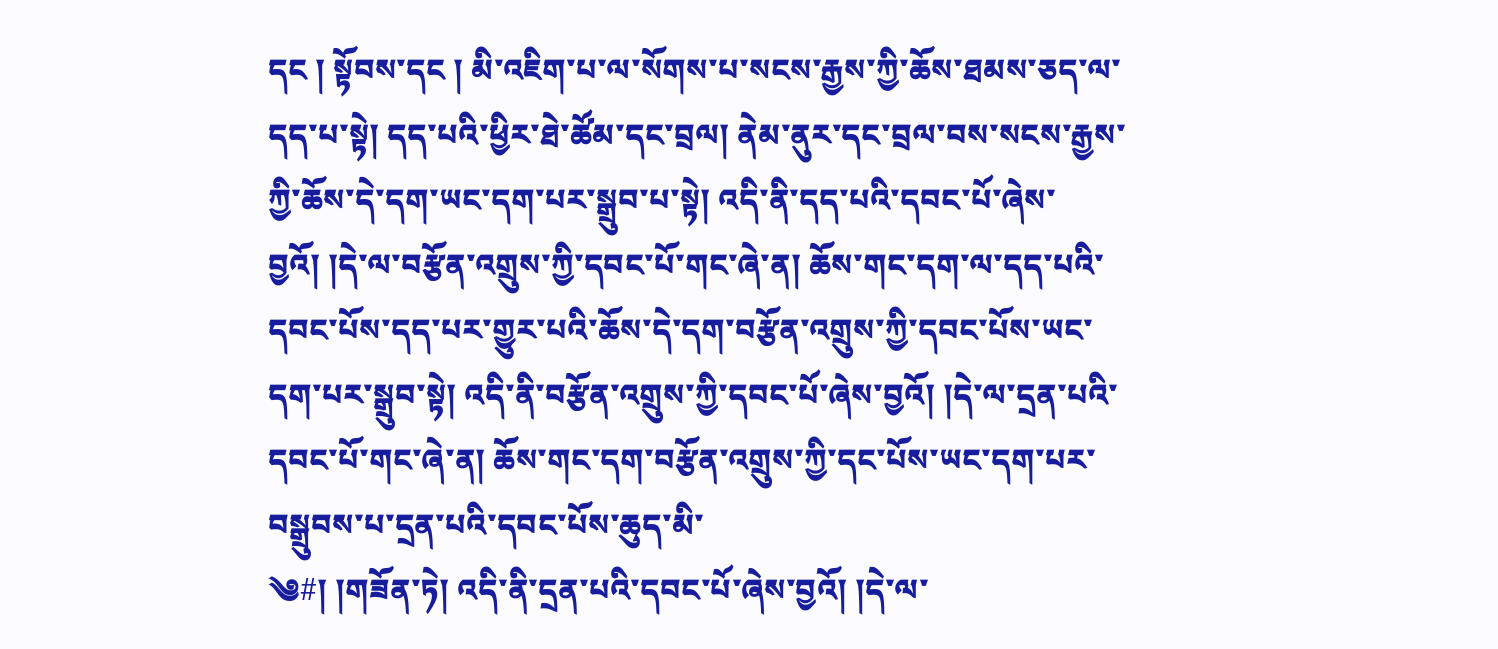དང ། སྟོབས་དང ། མི་འཇིག་པ་ལ་སོགས་པ་སངས་རྒྱས་ཀྱི་ཆོས་ཐམས་ཅད་ལ་དད་པ་སྟེ། དད་པའི་ཕྱིར་ཐེ་ཚོམ་དང་བྲལ། ནེམ་ནུར་དང་བྲལ་བས་སངས་རྒྱས་ཀྱི་ཆོས་དེ་དག་ཡང་དག་པར་སྒྲུབ་པ་སྟེ། འདི་ནི་དད་པའི་དབང་པོ་ཞེས་བྱའོ། །དེ་ལ་བརྩོན་འགྲུས་ཀྱི་དབང་པོ་གང་ཞེ་ན། ཆོས་གང་དག་ལ་དད་པའི་དབང་པོས་དད་པར་གྱུར་པའི་ཆོས་དེ་དག་བརྩོན་འགྲུས་ཀྱི་དབང་པོས་ཡང་དག་པར་སྒྲུབ་སྟེ། འདི་ནི་བརྩོན་འགྲུས་ཀྱི་དབང་པོ་ཞེས་བྱའོ། །དེ་ལ་དྲན་པའི་དབང་པོ་གང་ཞེ་ན། ཆོས་གང་དག་བརྩོན་འགྲུས་ཀྱི་དང་པོས་ཡང་དག་པར་བསྒྲུབས་པ་དྲན་པའི་དབང་པོས་ཆུད་མི་
༄#། །གཟོན་ཏེ། འདི་ནི་དྲན་པའི་དབང་པོ་ཞེས་བྱའོ། །དེ་ལ་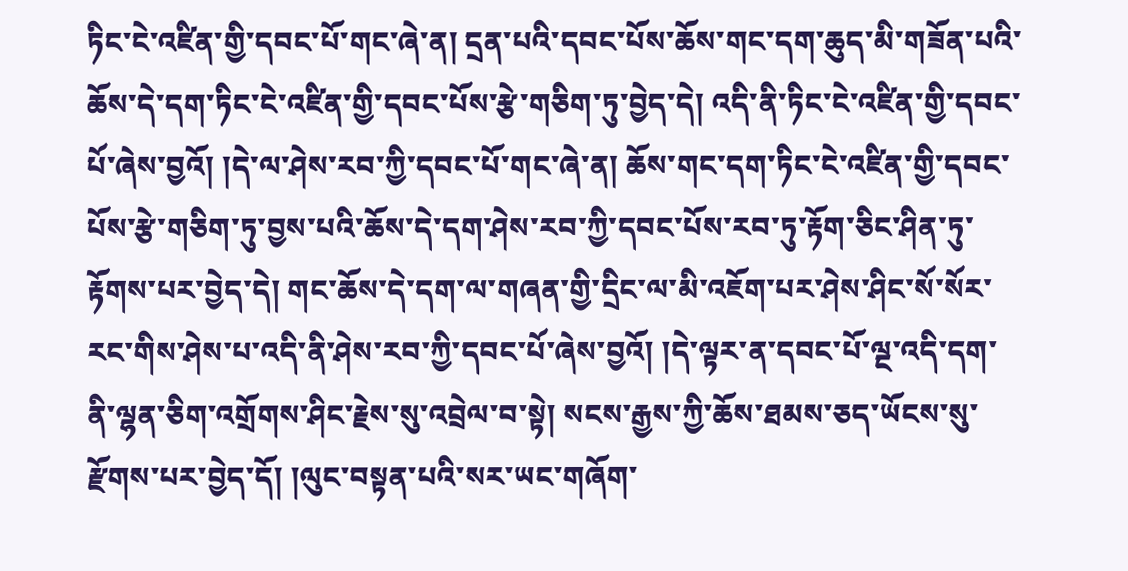ཏིང་ངེ་འཛིན་གྱི་དབང་པོ་གང་ཞེ་ན། དྲན་པའི་དབང་པོས་ཆོས་གང་དག་ཆུད་མི་གཟོན་པའི་ཆོས་དེ་དག་ཏིང་ངེ་འཛིན་གྱི་དབང་པོས་རྩེ་གཅིག་ཏུ་བྱེད་དེ། འདི་ནི་ཏིང་ངེ་འཛིན་གྱི་དབང་པོ་ཞེས་བྱའོ། །དེ་ལ་ཤེས་རབ་ཀྱི་དབང་པོ་གང་ཞེ་ན། ཆོས་གང་དག་ཏིང་ངེ་འཛིན་གྱི་དབང་པོས་རྩེ་གཅིག་ཏུ་བྱས་པའི་ཆོས་དེ་དག་ཤེས་རབ་ཀྱི་དབང་པོས་རབ་ཏུ་རྟོག་ཅིང་ཤིན་ཏུ་རྟོགས་པར་བྱེད་དེ། གང་ཆོས་དེ་དག་ལ་གཞན་གྱི་དྲིང་ལ་མི་འཇོག་པར་ཤེས་ཤིང་སོ་སོར་རང་གིས་ཤེས་པ་འདི་ནི་ཤེས་རབ་ཀྱི་དབང་པོ་ཞེས་བྱའོ། །དེ་ལྟར་ན་དབང་པོ་ལྔ་འདི་དག་ནི་ལྷན་ཅིག་འགྲོགས་ཤིང་རྗེས་སུ་འབྲེལ་བ་སྟེ། སངས་རྒྱས་ཀྱི་ཆོས་ཐམས་ཅད་ཡོངས་སུ་རྫོགས་པར་བྱེད་དོ། །ལུང་བསྟན་པའི་སར་ཡང་གཞོག་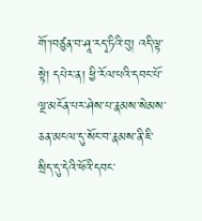གོ་།བཙུན་བ་ཤཱ་རདྭ་ཏིའི་བུ། འདི་ལྟ་སྟེ། དཔེར་ན། ཕྱི་རོལ་པའི་དབང་པོ་ལྔ་མངོན་པར་ཤེས་པ་རྣམས་སེམས་ཅན་མངལ་དུ་སོང་བ་རྣམས་ནི་ཇི་སྲིད་དུ་དེའི་ཕོའི་དབང་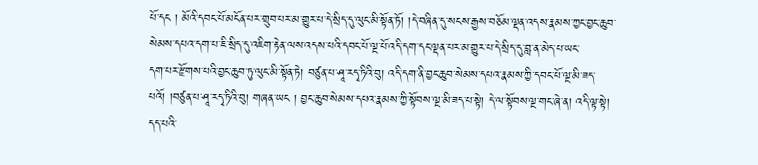པོ་དང ། མོའི་དབང་པོ་མངོན་པར་གྲུབ་པར་མ་གྱུར་པ་དེ་སྲིད་དུ་ལུང་མི་སྟོན་ཏོ། །དེ་བཞིན་དུ་སངས་རྒྱས་བཅོམ་ལྡན་འདས་རྣམས་ཀྱང་བྱང་ཆུབ་སེམས་དཔའ་དག་པ་ཇི་སྲིད་དུ་འཇིག་རྟེན་ལས་འདས་པའི་དབང་པོ་ལྔ་པོ་འདི་དག་དང་ལྡན་པར་མ་གྱུར་པ་དེ་སྲིད་དུ་བླ་ན་མེད་པ་ཡང་
དག་པར་རྫོགས་པའི་བྱང་ཆུབ་ཏུ་ལུང་མི་སྟོན་ཏེ། བཙུན་པ་ཤཱ་རདྭ་ཏིའི་བུ། འདི་དག་ནི་བྱང་ཆུབ་སེམས་དཔའ་རྣམས་ཀྱི་དབང་པོ་ལྔ་མི་ཟད་པའོ། །བཙུན་པ་ཤཱ་རདྭ་ཏིའི་བུ། གཞན་ཡང ། བྱང་ཆུབ་སེམས་དཔའ་རྣམས་ཀྱི་སྟོབས་ལྔ་མི་ཟད་པ་སྟེ། དེ་ལ་སྟོབས་ལྔ་གང་ཞེ་ན། འདི་ལྟ་སྟེ། དད་པའི་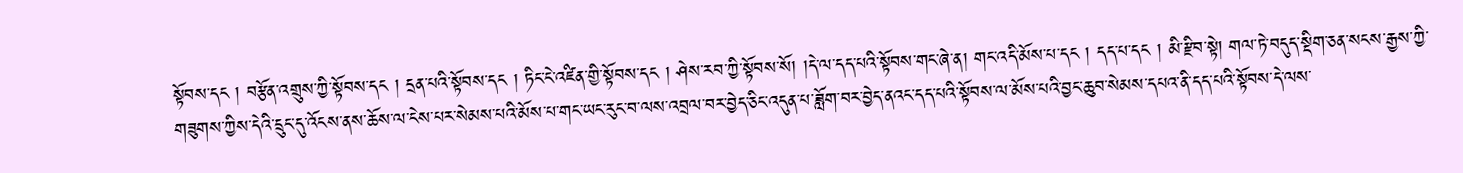སྟོབས་དང ། བརྩོན་འགྲུས་ཀྱི་སྟོབས་དང ། དྲན་པའི་སྟོབས་དང ། ཏིང་ངེ་འཛིན་གྱི་སྟོབས་དང ། ཤེས་རབ་ཀྱི་སྟོབས་སོ། །དེ་ལ་དད་པའི་སྟོབས་གང་ཞེ་ན། གང་འདི་མོས་པ་དང ། དད་པ་དང ། མི་རྫིབ་སྟེ། གལ་ཏེ་བདུད་སྡིག་ཅན་སངས་རྒྱས་ཀྱི་གཟུགས་ཀྱིས་དེའི་དྲུང་དུ་འོངས་ནས་ཆོས་ལ་ངེས་པར་སེམས་པའི་མོས་པ་གང་ཡང་རུང་བ་ལས་འབྲལ་བར་བྱེད་ཅིང་འདུན་པ་ཟློག་བར་བྱེད་ནའང་དད་པའི་སྟོབས་ལ་མོས་པའི་བྱང་ཆུབ་སེམས་དཔའ་ནི་དད་པའི་སྟོབས་དེ་ལས་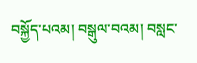བསྐྱོད་པའམ། བསྒུལ་བའམ། བསླང་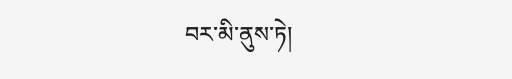བར་མི་ནུས་ཏེ།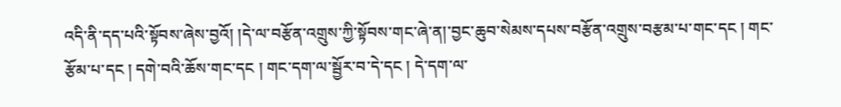འདི་ནི་དད་པའི་སྟོབས་ཞེས་བྱའོ། །དེ་ལ་བརྩོན་འགྲུས་ཀྱི་སྟོབས་གང་ཞེ་ན།་བྱང་ཆུབ་སེམས་དཔས་བརྩོན་འགྲུས་བརྩམ་པ་གང་དང ། གང་རྩོམ་པ་དང ། དགེ་བའི་ཆོས་གང་དང ། གང་དག་ལ་སྦྱོར་བ་དེ་དང ། དེ་དག་ལ་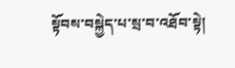སྟོབས་བསྐྱེད་པ་སྲ་བ་འཐོབ་སྟེ།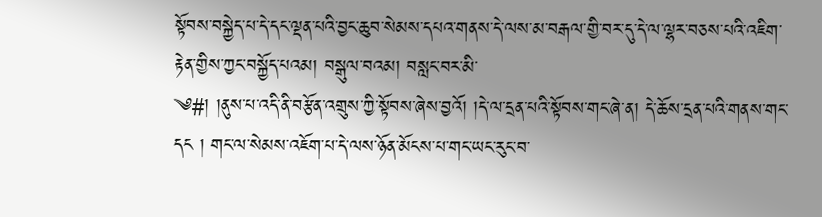སྟོབས་བསྐྱེད་པ་དེ་དང་ལྡན་པའི་བྱང་ཆུབ་སེམས་དཔའ་གནས་དེ་ལས་མ་བརྒལ་གྱི་བར་དུ་དེ་ལ་ལྷར་བཅས་པའི་འཇིག་རྟེན་གྱིས་ཀྱང་བསྐྱོད་པའམ། བསྒུལ་བའམ། བསླང་བར་མི་
༄#། །ནུས་པ་འདི་ནི་བརྩོན་འགྲུས་ཀྱི་སྟོབས་ཞེས་བྱའོ། །དེ་ལ་དྲན་པའི་སྟོབས་གང་ཞེ་ན། དེ་ཆོས་དྲན་པའི་གནས་གང་དང ། གང་ལ་སེམས་འཇོག་པ་དེ་ལས་ཉོན་མོངས་པ་གང་ཡང་རུང་བ་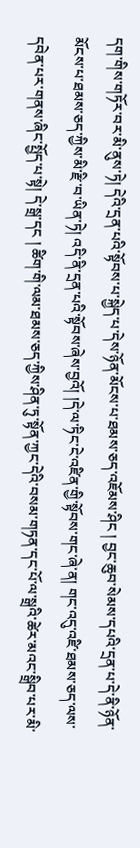དག་གིས་གཏོར་བར་མི་ནུས་ཏེ། དེའི་དྲན་པའི་སྟོབས་པ་སྐྱེད་པ་དེས་ཉོན་མོངས་པ་ཐམས་ཅད་འཇོམས་ཤིང ། བྱང་ཆུབ་སེམས་དཔའི་དྲན་པ་དེ་ནི་ཉོན་མོངས་པ་ཐམས་ཅད་ཀྱིས་མི་རྫི་བ་ཡིན་ཏེ། འདི་ནི་དྲན་པའི་སྟོབས་ཞེས་བྱའོ། །དེ་ལ་ཏིང་ངེ་འཛིན་གྱི་སྟོབས་གང་ཞེ་ན། གང་འདུ་འཛི་ཐམས་ཅད་ལས་དབེན་པར་གནས་ཞིང་སྤྱོད་པ་སྟེ། དེ་སྒྲ་དང ། ཚིག་གི་ལམ་ཐམས་ཅད་ཀྱིས་ཤིན་ཏུ་སྟོན་ཀྱང་དེའི་བསམ་གཏན་དང་པོ་ལ་སྒྲའི་ཚེར་མའང་སྒྲིབ་པར་མི་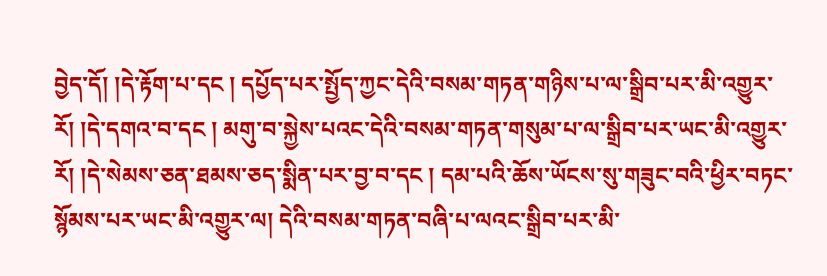བྱེད་དོ། །དེ་རྟོག་པ་དང ། དཔྱོད་པར་སྤྱོད་ཀྱང་དེའི་བསམ་གཏན་གཉིས་པ་ལ་སྒྲིབ་པར་མི་འགྱུར་རོ། །དེ་དགའ་བ་དང ། མགུ་བ་སྐྱེས་པའང་དེའི་བསམ་གཏན་གསུམ་པ་ལ་སྒྲིབ་པར་ཡང་མི་འགྱུར་རོ། །དེ་སེམས་ཅན་ཐམས་ཅད་སྨིན་པར་བྱ་བ་དང ། དམ་པའི་ཆོས་ཡོངས་སུ་གཟུང་བའི་ཕྱིར་བཏང་སྙོམས་པར་ཡང་མི་འགྱུར་ལ། དེའི་བསམ་གཏན་བཞི་པ་ལའང་སྒྲིབ་པར་མི་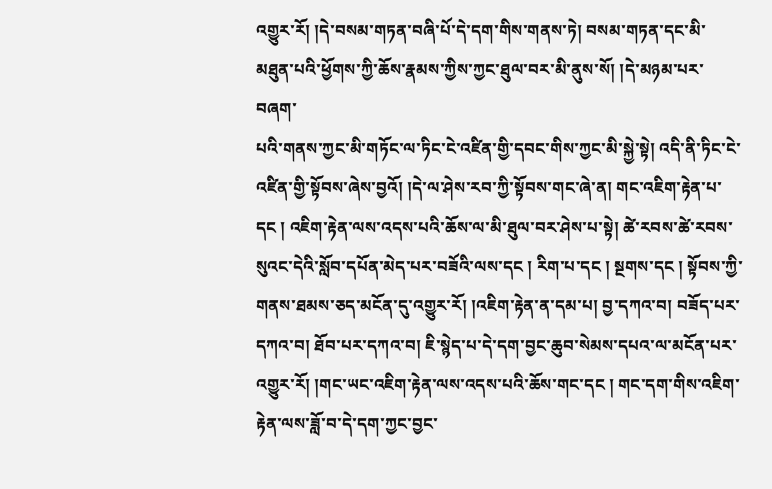འགྱུར་རོ། །དེ་བསམ་གཏན་བཞི་པོ་དེ་དག་གིས་གནས་ཏེ། བསམ་གཏན་དང་མི་མཐུན་པའི་ཕྱོགས་ཀྱི་ཆོས་རྣམས་ཀྱིས་ཀྱང་ཐུལ་བར་མི་ནུས་སོ། །དེ་མཉམ་པར་བཞག་
པའི་གནས་ཀྱང་མི་གཏོང་ལ་ཏིང་ངེ་འཛིན་གྱི་དབང་གིས་ཀྱང་མི་སྐྱེ་སྟེ། འདི་ནི་ཏིང་ངེ་འཛིན་གྱི་སྟོབས་ཞེས་བྱའོ། །དེ་ལ་ཤེས་རབ་ཀྱི་སྟོབས་གང་ཞེ་ན། གང་འཇིག་རྟེན་པ་དང ། འཇིག་རྟེན་ལས་འདས་པའི་ཆོས་ལ་མི་ཐུལ་བར་ཤེས་པ་སྟེ། ཚེ་རབས་ཚེ་རབས་སུའང་དེའི་སློབ་དཔོན་མེད་པར་བཟོའི་ལས་དང ། རིག་པ་དང ། སྔགས་དང ། སྟོབས་ཀྱི་གནས་ཐམས་ཅད་མངོན་དུ་འགྱུར་རོ། །འཇིག་རྟེན་ན་དམ་པ། བྱ་དཀའ་བ། བཟོད་པར་དཀའ་བ། ཐོབ་པར་དཀའ་བ། ཇི་སྙེད་པ་དེ་དག་བྱང་ཆུབ་སེམས་དཔའ་ལ་མངོན་པར་འགྱུར་རོ། །གང་ཡང་འཇིག་རྟེན་ལས་འདས་པའི་ཆོས་གང་དང ། གང་དག་གིས་འཇིག་རྟེན་ལས་ཟློ་བ་དེ་དག་ཀྱང་བྱང་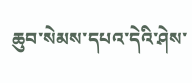ཆུབ་སེམས་དཔའ་དེའི་ཤེས་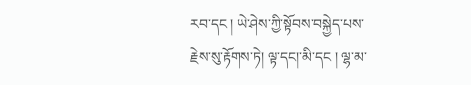རབ་དང ། ཡེ་ཤེས་ཀྱི་སྟོབས་བསྐྱེད་པས་རྗེས་སུ་རྟོགས་ཏེ། ལྟ་དང།་མི་དང ། ལྷ་མ་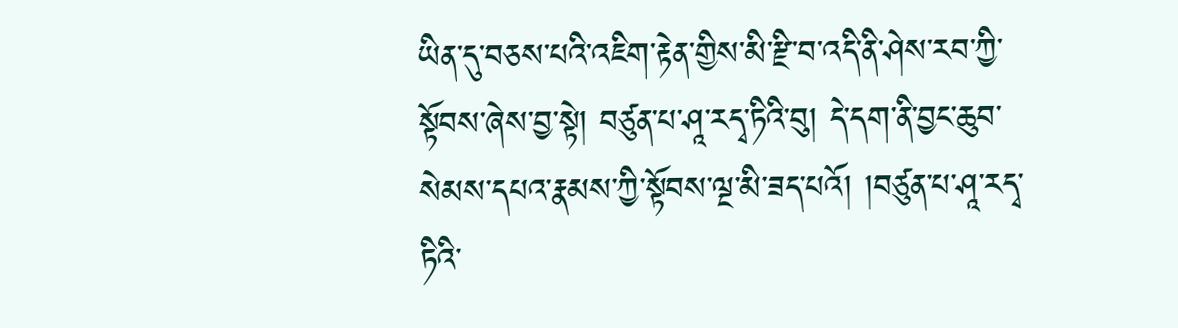ཡིན་དུ་བཅས་པའི་འཇིག་རྟེན་གྱིས་མི་རྫི་བ་འདི་ནི་ཤེས་རབ་ཀྱི་སྟོབས་ཞེས་བྱ་སྟེ། བཙུན་པ་ཤཱ་རདྭ་ཏིའི་བུ། དེ་དག་ནི་བྱང་ཆུབ་སེམས་དཔའ་རྣམས་ཀྱི་སྟོབས་ལྔ་མི་ཟད་པའོ། །བཙུན་པ་ཤཱ་རདྭ་ཏིའི་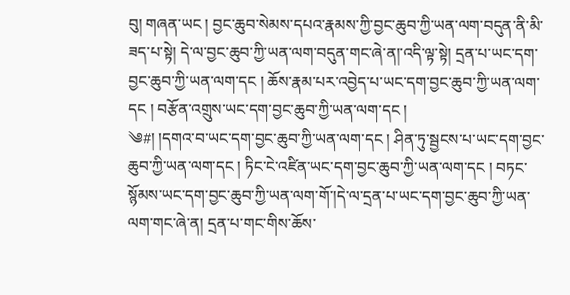བུ། གཞན་ཡང ། བྱང་ཆུབ་སེམས་དཔའ་རྣམས་ཀྱི་བྱང་ཆུབ་ཀྱི་ཡན་ལག་བདུན་ནི་མི་ཟད་པ་སྟེ། དེ་ལ་བྱང་ཆུབ་ཀྱི་ཡན་ལག་བདུན་གང་ཞེ་ན།་འདི་ལྟ་སྟེ། དྲན་པ་ཡང་དག་བྱང་ཆུབ་ཀྱི་ཡན་ལག་དང ། ཆོས་རྣམ་པར་འབྱེད་པ་ཡང་དག་བྱང་ཆུབ་ཀྱི་ཡན་ལག་དང ། བརྩོན་འགྲུས་ཡང་དག་བྱང་ཆུབ་ཀྱི་ཡན་ལག་དང །
༄#། །དགའ་བ་ཡང་དག་བྱང་ཆུབ་ཀྱི་ཡན་ལག་དང ། ཤིན་ཏུ་སྦྱངས་པ་ཡང་དག་བྱང་ཆུབ་ཀྱི་ཡན་ལག་དང ། ཏིང་ངེ་འཛིན་ཡང་དག་བྱང་ཆུབ་ཀྱི་ཡན་ལག་དང ། བཏང་སྙོམས་ཡང་དག་བྱང་ཆུབ་ཀྱི་ཡན་ལག་གོ་།དེ་ལ་དྲན་པ་ཡང་དག་བྱང་ཆུབ་ཀྱི་ཡན་ལག་གང་ཞེ་ན། དྲན་པ་གང་གིས་ཆོས་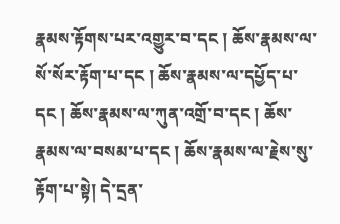རྣམས་རྟོགས་པར་འགྱུར་བ་དང ། ཆོས་རྣམས་ལ་སོ་སོར་རྟོག་པ་དང ། ཆོས་རྣམས་ལ་དཔྱོད་པ་དང ། ཆོས་རྣམས་ལ་ཀུན་འགྲོ་བ་དང ། ཆོས་རྣམས་ལ་བསམ་པ་དང ། ཆོས་རྣམས་ལ་རྗེས་སུ་རྟོག་པ་སྟེ། དེ་དྲན་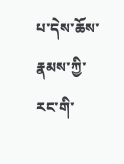པ་དེས་ཆོས་རྣམས་ཀྱི་རང་གི་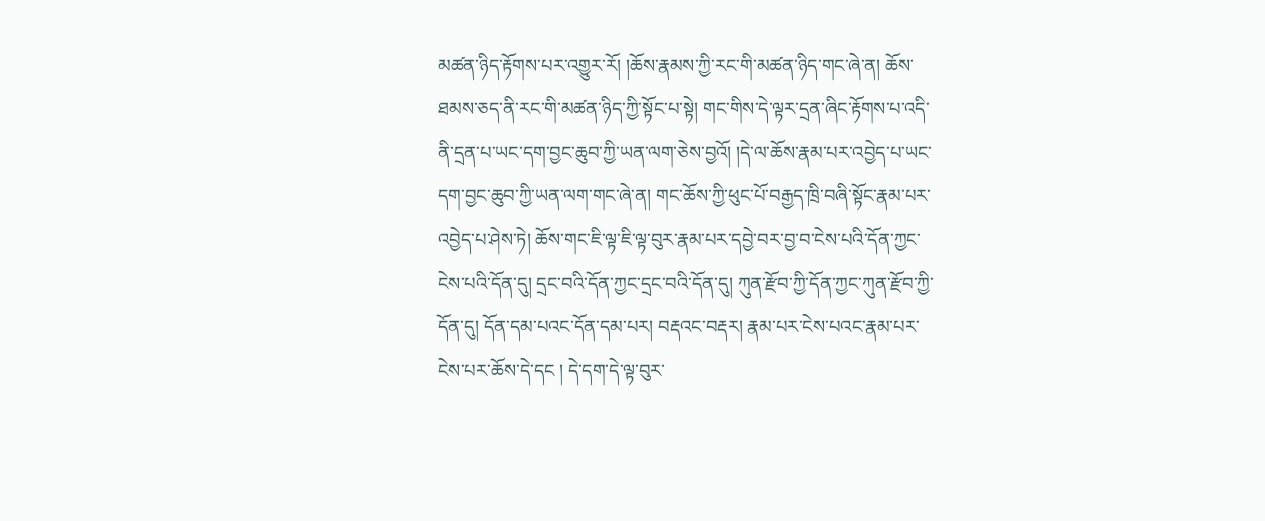མཚན་ཉིད་རྟོགས་པར་འགྱུར་རོ། །ཆོས་རྣམས་ཀྱི་རང་གི་མཚན་ཉིད་གང་ཞེ་ན། ཆོས་ཐམས་ཅད་ནི་རང་གི་མཚན་ཉིད་ཀྱི་སྟོང་པ་སྟེ། གང་གིས་དེ་ལྟར་དྲན་ཞིང་རྟོགས་པ་འདི་ནི་དྲན་པ་ཡང་དག་བྱང་ཆུབ་ཀྱི་ཡན་ལག་ཅེས་བྱའོ། །དེ་ལ་ཆོས་རྣམ་པར་འབྱེད་པ་ཡང་དག་བྱང་ཆུབ་ཀྱི་ཡན་ལག་གང་ཞེ་ན། གང་ཆོས་ཀྱི་ཕུང་པོ་བརྒྱད་ཁྲི་བཞི་སྟོང་རྣམ་པར་འབྱེད་པ་ཤེས་ཏེ། ཆོས་གང་ཇི་ལྟ་ཇི་ལྟ་བུར་རྣམ་པར་དབྱེ་བར་བྱ་བ་ངེས་པའི་དོན་ཀྱང་ངེས་པའི་དོན་དུ། དྲང་བའི་དོན་ཀྱང་དྲང་བའི་དོན་དུ། ཀུན་རྫོབ་ཀྱི་དོན་ཀྱང་ཀུན་རྫོབ་ཀྱི་དོན་དུ། དོན་དམ་པའང་དོན་དམ་པར། བརྡའང་བརྡར། རྣམ་པར་ངེས་པའང་རྣམ་པར་ངེས་པར་ཆོས་དེ་དང ། དེ་དག་དེ་ལྟ་བུར་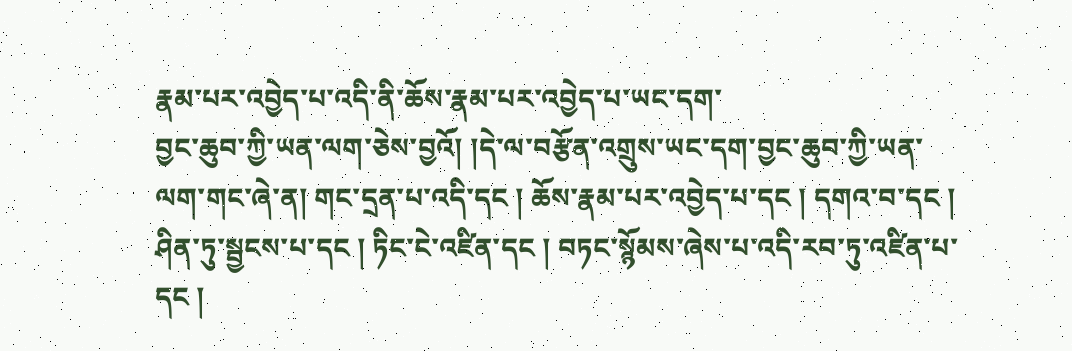རྣམ་པར་འབྱེད་པ་འདི་ནི་ཆོས་རྣམ་པར་འབྱེད་པ་ཡང་དག་
བྱང་ཆུབ་ཀྱི་ཡན་ལག་ཅེས་བྱའོ། །དེ་ལ་བརྩོན་འགྲུས་ཡང་དག་བྱང་ཆུབ་ཀྱི་ཡན་ལག་གང་ཞེ་ན། གང་དྲན་པ་འདི་དང ། ཆོས་རྣམ་པར་འབྱེད་པ་དང ། དགའ་བ་དང ། ཤིན་ཏུ་སྦྱངས་པ་དང ། ཏིང་ངེ་འཛིན་དང ། བཏང་སྙོམས་ཞེས་པ་འདི་རབ་ཏུ་འཛིན་པ་དང །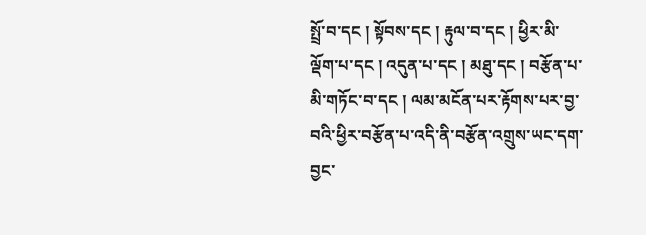སྤྲོ་བ་དང ། སྟོབས་དང ། རྟུལ་བ་དང ། ཕྱིར་མི་ལྡོག་པ་དང ། འདུན་པ་དང ། མཐུ་དང ། བརྩོན་པ་མི་གཏོང་བ་དང ། ལམ་མངོན་པར་རྟོགས་པར་བྱ་བའི་ཕྱིར་བརྩོན་པ་འདི་ནི་བརྩོན་འགྲུས་ཡང་དག་བྱང་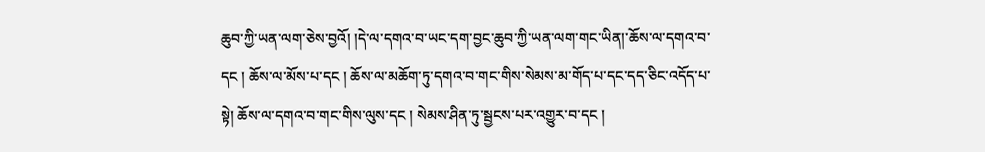ཆུབ་ཀྱི་ཡན་ལག་ཅེས་བྱའོ། །དེ་ལ་དགའ་བ་ཡང་དག་བྱང་ཆུབ་ཀྱི་ཡན་ལག་གང་ཡིན།་ཆོས་ལ་དགའ་བ་དང ། ཆོས་ལ་མོས་པ་དང ། ཆོས་ལ་མཆོག་ཏུ་དགའ་བ་གང་གིས་སེམས་མ་གོད་པ་དང་དད་ཅིང་འདོད་པ་སྟེ། ཆོས་ལ་དགའ་བ་གང་གིས་ལུས་དང ། སེམས་ཤིན་ཏུ་སྦྱངས་པར་འགྱུར་བ་དང །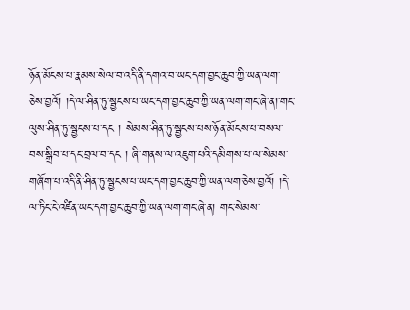ཉོན་མོངས་པ་རྣམས་སེལ་བ་འདི་ནི་དགའ་བ་ཡང་དག་བྱང་ཆུབ་ཀྱི་ཡན་ལག་ཅེས་བྱའོ། །དེ་ལ་ཤིན་ཏུ་སྦྱངས་པ་ཡང་དག་བྱང་ཆུབ་ཀྱི་ཡན་ལག་གང་ཞེ་ན།་གང་ལུས་ཤིན་ཏུ་སྦྱངས་པ་དང ། སེམས་ཤིན་ཏུ་སྦྱངས་པས་ཉོན་མོངས་པ་བསལ་བས་སྒྲིབ་པ་དང་བྲལ་བ་དང ། ཞི་གནས་ལ་འཇུག་པའི་དམིགས་པ་ལ་སེམས་གཞོག་པ་འདི་ནི་ཤིན་ཏུ་སྦྱངས་པ་ཡང་དག་བྱང་ཆུབ་ཀྱི་ཡན་ལག་ཅེས་བྱའོ། །དེ་ལ་ཏིང་ངེ་འཛིན་ཡང་དག་བྱང་ཆུབ་ཀྱི་ཡན་ལག་གང་ཞེ་ན། གང་སེམས་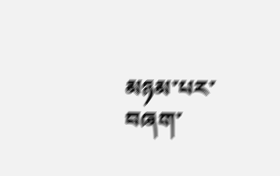མཉམ་པར་བཞག་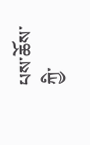པས་ཆོས་ཀྱི་